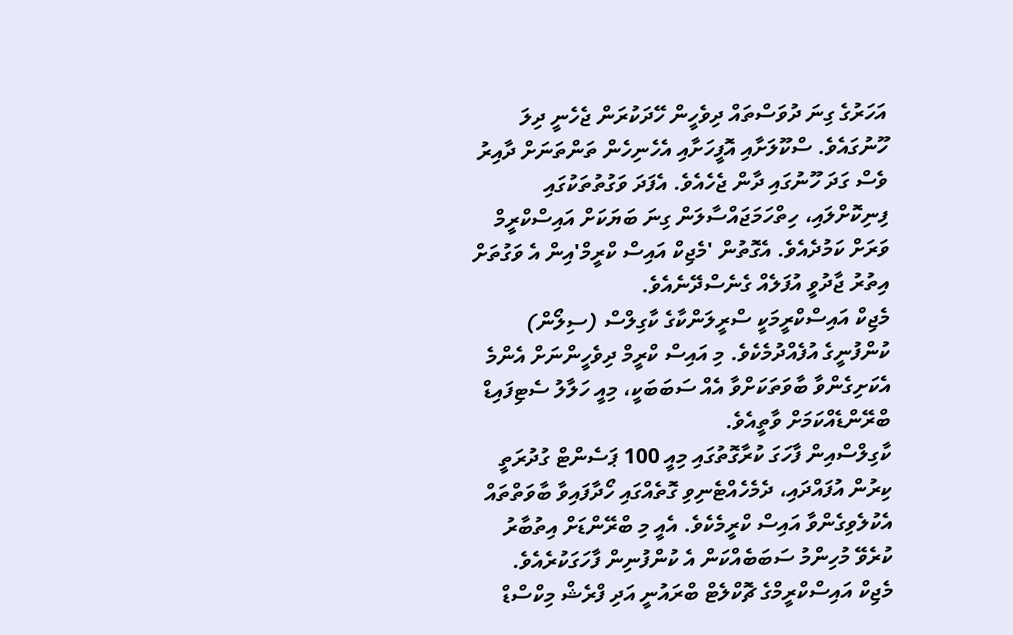އަހަރުގެ ގިނަ ދުވަސްތައް ދިވެހީން ހޭދަކުރަން ޖެހެނީ ދިލަ ހޫނުގައެވެ. ސްކޫލަށާއި އޮފީހަށާއި އެހެނިހެން ތަންތަނަށް ދާއިރު ވެސް ގަދަ ހޫނުގައި ދާން ޖެހެއެވެ. އެފަދަ ވަގުތުތަކުގައި ފިނިކޮށްލައި، ހިތްހަމަޖައްސާލަން ގިނަ ބަޔަކަށް އައިސްކްރީމް ވަރަށް ކަމުދެއެވެ. އެގޮތުން 'މެޖިކް އައިސް ކްރީމް'އިން އެ ވަގުތަށް އިތުރު ޖާދުވީ އުފަލެއް ގެނެސްދޭނެއެވެ.
މެޖިކް އައިސްކްރީމަކީ ސްރީލަންކާގެ ކާގިލްސް (ސިލޯން) ކުންފުނީގެ އުފެއްދުމެކެވެ. މި އައިސް ކްރީމް ދިވެހީންނަށް އެންމެ އެކަށިގެންވާ ބާވަތަކަށްވާ އެއް ސަބަބަކީ، މިއީ ހަލާލު ސެޓިފައިޑް ބްރޭންޑެއްކަމަށް ވާތީއެވެ.
ކާގިލްސްއިން ފާހަގަ ކުރާގޮތުގައި މިއީ 100 ޕަސެންޓް ގުދުރަތީ ކިރުން އުފައްދައި، ދެމެހެއްޓެނިވި ގޮތެއްގައި ހޯދާފައިވާ ބާވަތްތައް އެކުލެވިގެންވާ އައިސް ކްރީމެކެވެ. އެއީ މި ބްރޭންޑަށް އިތުބާރު ކުރެވޭ މުހިންމު ސަބަބެއްކަން އެ ކުންފުނިން ފާހަގަކުރެއެވެ.
މެޖިކް އައިސްކްރީމްގެ ޗޮކްލެޓް ބްރައުނީ އަދި ފްރެޝް މިކްސްޑް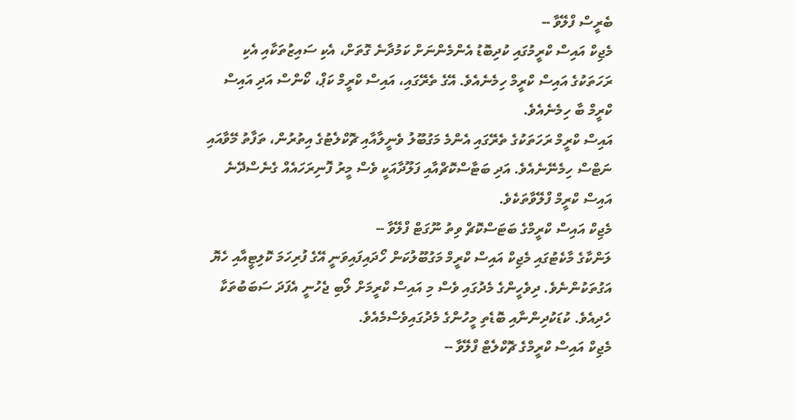ބެރީސް ފްލޭވާ --
މެޖިކް އައިސް ކްރީމުގައި ކުދިބޮޑު އެންމެންނަށް ކަމުދާނެ ގޮތަށް، އެކި ސައިޒުތަކާއި އެކި ރަހަތަކުގެ އައިސް ކްރީމް ހިމެނެއެވެ. އޭގެ ތެރޭގައި، އައިސް ކްރީމް ކަޕް، ކޯންސް އަދި އައިސް ކްރީމް ބާ ހިމެނެއެވެ.
އައިސް ކްރީމް ރަހަތަކުގެ ތެރޭގައި އެންމެ މަގުބޫލު ވެނީލާއާއި ޗޮކްލެޓުގެ އިތުރުން، ތަފާތު މޭވާއައި ނަޓްސް ހިމެނޭނެއެވެ. އަދި ބަޓާސްކޮޗްއާއި ފަލޫދާއަކީ ވެސް މީރު ފޮނިރަހައެއް ގެނެސްދޭނެ އައިސް ކްރީމް ފްލޭވާތަކެވެ.
މެޖިކް އައިސް ކްރީމްގެ ބަޓަސްކޮޗް ވިތު ނޫގަޓް ފްލޭވާ --
ލަންކާގެ މާކެޓުގައި މެޖިކް އައިސް ކްރީމް މަގުބޫލުކަން ހޯދައިފައިވަނީ އޭގެ ފުރިހަމަ ކޮލިޓީއާއި ހެޔޮ އަގުތަކުންނެވެ. ދިވެހީންގެ މެދުގައި ވެސް މި އައިސް ކްރީމަށް ލޯބި ޖެހުނީ އެފަދަ ސަބަބުތަކާ ހެދިއެވެ. ކުޑަކުދިންނާއި ބޮޑެތި މީހުންގެ މެދުގައިވެސްމެއެވެ.
މެޖިކް އައިސް ކްރީމްގެ ޗޮކްލެޓް ފްލޭވާ --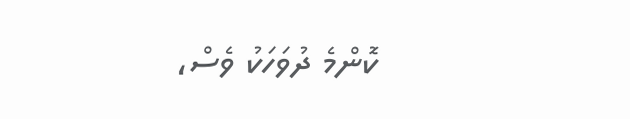ކޮންމެ ދުވަހަކު ވެސް،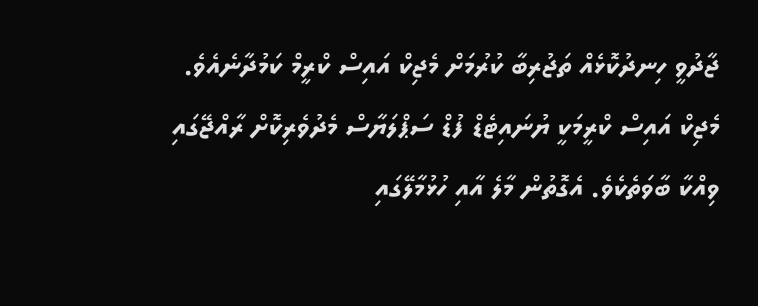ޖާދުވީ ހިނދުކޮޅެއް ތަޖުރިބާ ކުރުމަށް މެޖިކް އައިސް ކްރީމް ކަމުދާނެއެވެ.
މެޖިކް އައިސް ކްރީމަކީ ޔުނައިޓެޑް ފުޑް ސަޕްލަޔާސް މެދުވެރިކޮށް ރާއްޖޭގައި ވިއްކާ ބާވަތެކެވެ. އެގޮތުން މާލެ އާއި ހުޅުމާލޭގައި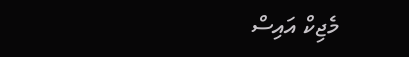މެޖިކް އައިސް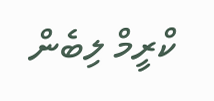ކްރީމް ލިބެން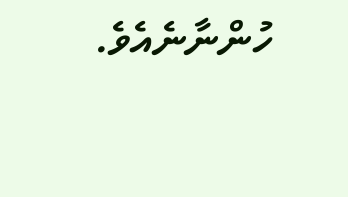ހުންނާނެއެވެ.